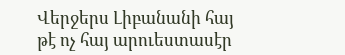Վերջերս Լիբանանի հայ թէ ոչ հայ արուեստասէր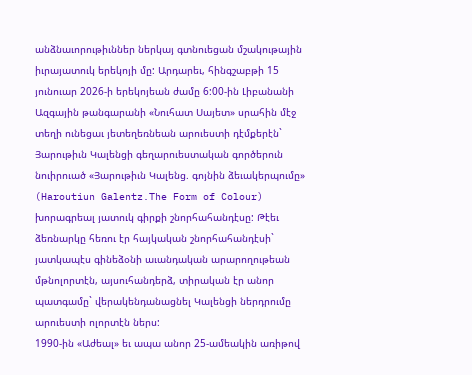անձնաւորութիւններ ներկայ գտնուեցան մշակութային իւրայատուկ երեկոյի մը: Արդարեւ, հինգշաբթի 15 յունուար 2026-ի երեկոյեան ժամը 6:00-ին Լիբանանի Ազգային թանգարանի «Նուհատ Սայետ» սրահին մէջ տեղի ունեցաւ յետեղեռնեան արուեստի դէմքերէն` Յարութիւն Կալենցի գեղարուեստական գործերուն նուիրուած «Յարութիւն Կալենց. գոյնին ձեւակերպումը» (Haroutiun Galentz.The Form of Colour) խորագրեալ յատուկ գիրքի շնորհահանդէսը: Թէեւ ձեռնարկը հեռու էր հայկական շնորհահանդէսի` յատկապէս գինեձօնի աւանդական արարողութեան մթնոլորտէն, այսուհանդերձ, տիրական էր անոր պատգամը` վերակենդանացնել Կալենցի ներդրումը արուեստի ոլորտէն ներս:
1990-ին «Աժեալ» եւ ապա անոր 25-ամեակին առիթով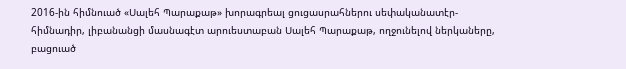2016-ին հիմնուած «Սալեհ Պարաքաթ» խորագրեալ ցուցասրահներու սեփականատէր-հիմնադիր, լիբանանցի մասնագէտ արուեստաբան Սալեհ Պարաքաթ, ողջունելով ներկաները, բացուած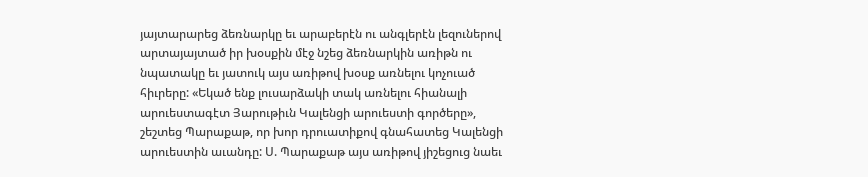յայտարարեց ձեռնարկը եւ արաբերէն ու անգլերէն լեզուներով արտայայտած իր խօսքին մէջ նշեց ձեռնարկին առիթն ու նպատակը եւ յատուկ այս առիթով խօսք առնելու կոչուած հիւրերը: «Եկած ենք լուսարձակի տակ առնելու հիանալի արուեստագէտ Յարութիւն Կալենցի արուեստի գործերը», շեշտեց Պարաքաթ, որ խոր դրուատիքով գնահատեց Կալենցի արուեստին աւանդը: Ս. Պարաքաթ այս առիթով յիշեցուց նաեւ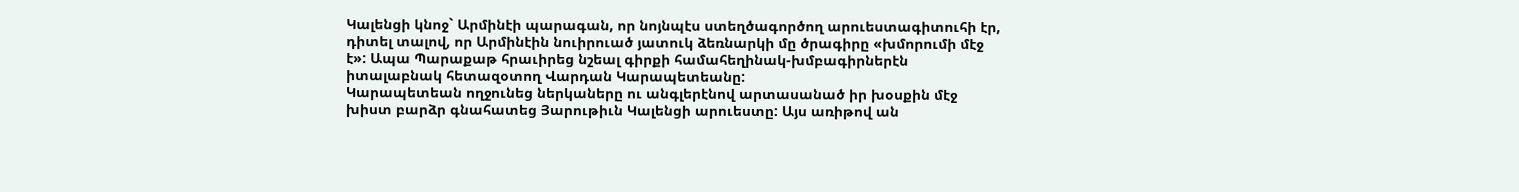Կալենցի կնոջ` Արմինէի պարագան, որ նոյնպէս ստեղծագործող արուեստագիտուհի էր, դիտել տալով, որ Արմինէին նուիրուած յատուկ ձեռնարկի մը ծրագիրը «խմորումի մէջ է»: Ապա Պարաքաթ հրաւիրեց նշեալ գիրքի համահեղինակ-խմբագիրներէն իտալաբնակ հետազօտող Վարդան Կարապետեանը:
Կարապետեան ողջունեց ներկաները ու անգլերէնով արտասանած իր խօսքին մէջ խիստ բարձր գնահատեց Յարութիւն Կալենցի արուեստը: Այս առիթով ան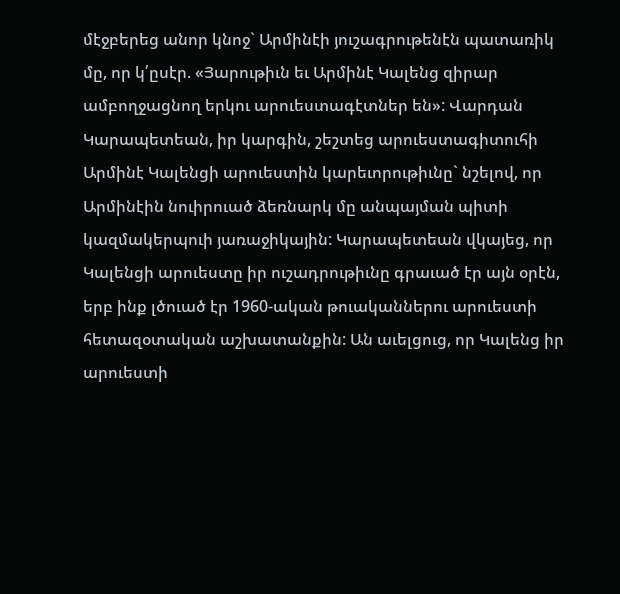մէջբերեց անոր կնոջ` Արմինէի յուշագրութենէն պատառիկ մը, որ կ՛ըսէր. «Յարութիւն եւ Արմինէ Կալենց զիրար ամբողջացնող երկու արուեստագէտներ են»: Վարդան Կարապետեան, իր կարգին, շեշտեց արուեստագիտուհի Արմինէ Կալենցի արուեստին կարեւորութիւնը` նշելով, որ Արմինէին նուիրուած ձեռնարկ մը անպայման պիտի կազմակերպուի յառաջիկային: Կարապետեան վկայեց, որ Կալենցի արուեստը իր ուշադրութիւնը գրաւած էր այն օրէն, երբ ինք լծուած էր 1960-ական թուականներու արուեստի հետազօտական աշխատանքին: Ան աւելցուց, որ Կալենց իր արուեստի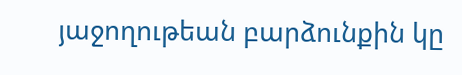յաջողութեան բարձունքին կը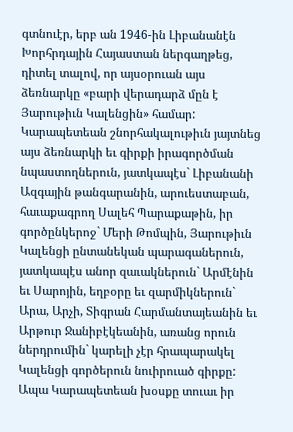գտնուէր, երբ ան 1946-ին Լիբանանէն Խորհրդային Հայաստան ներգաղթեց, դիտել տալով, որ այսօրուան այս ձեռնարկը «բարի վերադարձ մըն է Յարութիւն Կալենցին» համար: Կարապետեան շնորհակալութիւն յայտնեց այս ձեռնարկի եւ գիրքի իրագործման նպաստողներուն, յատկապէս` Լիբանանի Ազգային թանգարանին, արուեստաբան, հաւաքագրող Սալեհ Պարաքաթին, իր գործընկերոջ` Մերի Թոմպին, Յարութիւն Կալենցի ընտանեկան պարագաներուն, յատկապէս անոր զաւակներուն` Արմէնին եւ Սարոյին, եղբօրը եւ զարմիկներուն` Արա, Արչի, Տիգրան Հարմանտայեանին եւ Արթուր Ջանիբէկեանին, առանց որուն ներդրումին` կարելի չէր հրապարակել Կալենցի գործերուն նուիրուած գիրքը:
Ապա Կարապետեան խօսքը տուաւ իր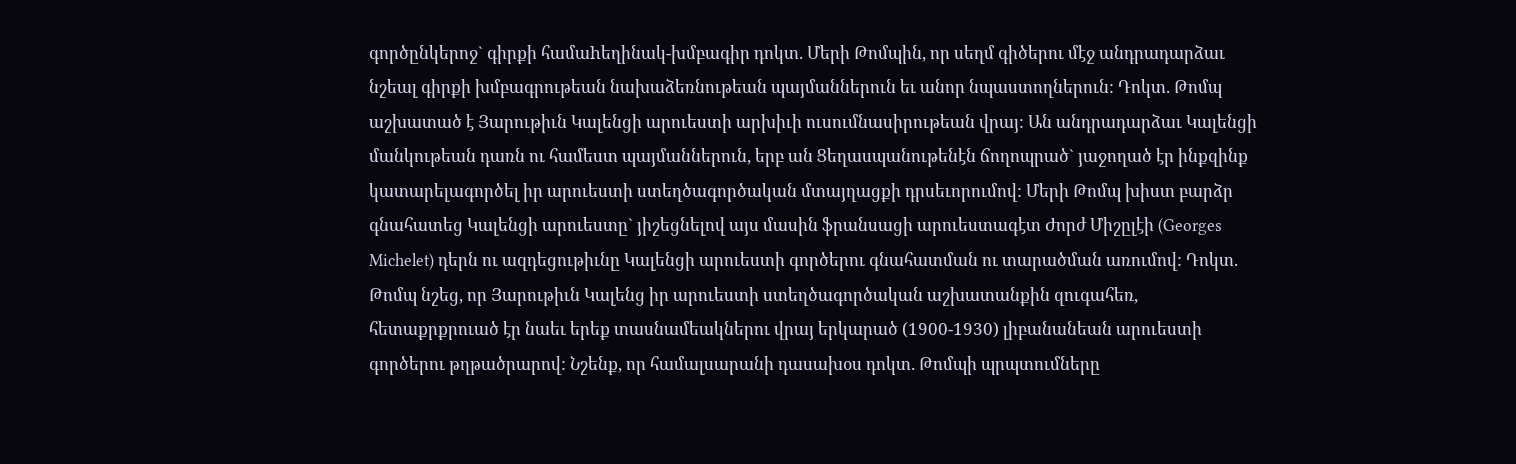գործընկերոջ` գիրքի համաhեղինակ-խմբագիր դոկտ. Մերի Թոմպին, որ սեղմ գիծերու մէջ անդրադարձաւ նշեալ գիրքի խմբագրութեան նախաձեռնութեան պայմաններուն եւ անոր նպաստողներուն: Դոկտ. Թոմպ աշխատած է Յարութիւն Կալենցի արուեստի արխիւի ուսումնասիրութեան վրայ: Ան անդրադարձաւ Կալենցի մանկութեան դառն ու համեստ պայմաններուն, երբ ան Ցեղասպանութենէն ճողոպրած` յաջողած էր ինքզինք կատարելագործել իր արուեստի ստեղծագործական մտայղացքի դրսեւորումով: Մերի Թոմպ խիստ բարձր գնահատեց Կալենցի արուեստը` յիշեցնելով այս մասին ֆրանսացի արուեստագէտ Ժորժ Միշըլէի (Georges Michelet) դերն ու ազդեցութիւնը Կալենցի արուեստի գործերու գնահատման ու տարածման առումով: Դոկտ. Թոմպ նշեց, որ Յարութիւն Կալենց իր արուեստի ստեղծագործական աշխատանքին զուգահեռ, հետաքրքրուած էր նաեւ երեք տասնամեակներու վրայ երկարած (1900-1930) լիբանանեան արուեստի գործերու թղթածրարով: Նշենք, որ համալսարանի դասախօս դոկտ. Թոմպի պրպտումները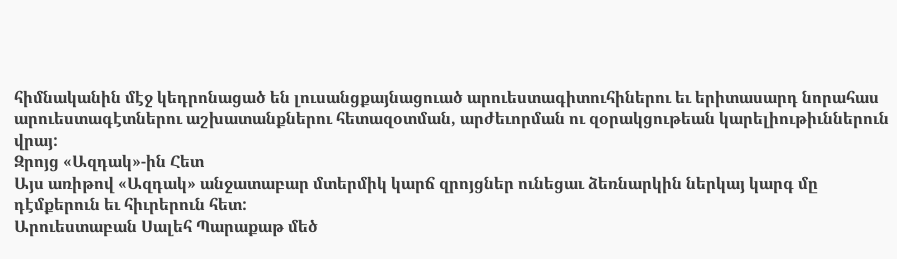հիմնականին մէջ կեդրոնացած են լուսանցքայնացուած արուեստագիտուհիներու եւ երիտասարդ նորահաս արուեստագէտներու աշխատանքներու հետազօտման, արժեւորման ու զօրակցութեան կարելիութիւններուն վրայ:
Զրոյց «Ազդակ»-ին Հետ
Այս առիթով «Ազդակ» անջատաբար մտերմիկ կարճ զրոյցներ ունեցաւ ձեռնարկին ներկայ կարգ մը դէմքերուն եւ հիւրերուն հետ:
Արուեստաբան Սալեհ Պարաքաթ մեծ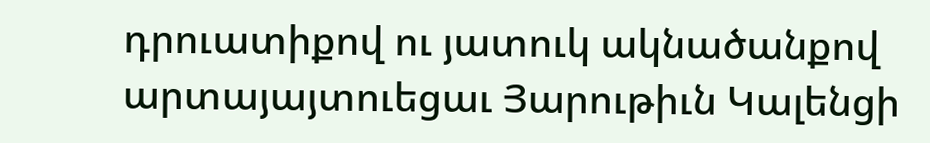դրուատիքով ու յատուկ ակնածանքով արտայայտուեցաւ Յարութիւն Կալենցի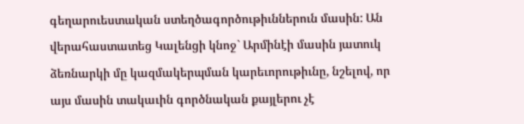գեղարուեստական ստեղծագործութիւններուն մասին: Ան վերահաստատեց Կալենցի կնոջ` Արմինէի մասին յատուկ ձեռնարկի մը կազմակերպման կարեւորութիւնը, նշելով, որ այս մասին տակաւին գործնական քայլերու չէ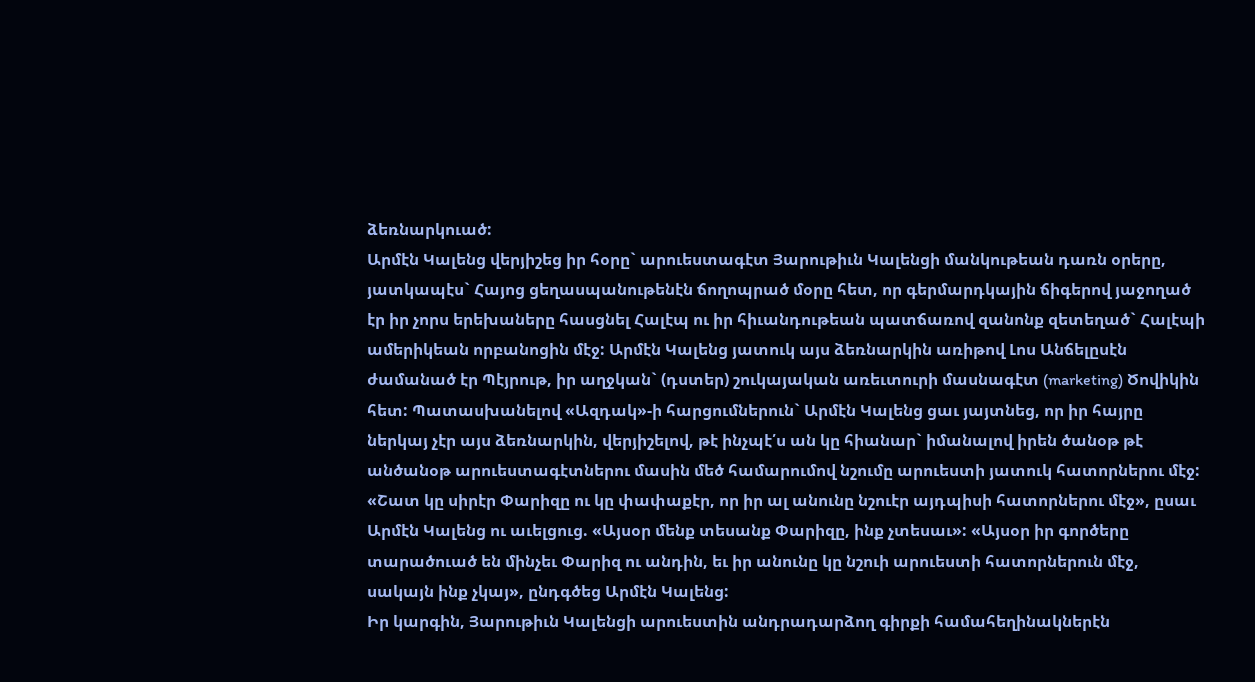ձեռնարկուած:
Արմէն Կալենց վերյիշեց իր հօրը` արուեստագէտ Յարութիւն Կալենցի մանկութեան դառն օրերը, յատկապէս` Հայոց ցեղասպանութենէն ճողոպրած մօրը հետ, որ գերմարդկային ճիգերով յաջողած էր իր չորս երեխաները հասցնել Հալէպ ու իր հիւանդութեան պատճառով զանոնք զետեղած` Հալէպի ամերիկեան որբանոցին մէջ: Արմէն Կալենց յատուկ այս ձեռնարկին առիթով Լոս Անճելըսէն ժամանած էր Պէյրութ, իր աղջկան` (դստեր) շուկայական առեւտուրի մասնագէտ (marketing) Ծովիկին հետ: Պատասխանելով «Ազդակ»-ի հարցումներուն` Արմէն Կալենց ցաւ յայտնեց, որ իր հայրը ներկայ չէր այս ձեռնարկին, վերյիշելով, թէ ինչպէ՛ս ան կը հիանար` իմանալով իրեն ծանօթ թէ անծանօթ արուեստագէտներու մասին մեծ համարումով նշումը արուեստի յատուկ հատորներու մէջ: «Շատ կը սիրէր Փարիզը ու կը փափաքէր, որ իր ալ անունը նշուէր այդպիսի հատորներու մէջ», ըսաւ Արմէն Կալենց ու աւելցուց. «Այսօր մենք տեսանք Փարիզը, ինք չտեսաւ»: «Այսօր իր գործերը տարածուած են մինչեւ Փարիզ ու անդին, եւ իր անունը կը նշուի արուեստի հատորներուն մէջ, սակայն ինք չկայ», ընդգծեց Արմէն Կալենց:
Իր կարգին, Յարութիւն Կալենցի արուեստին անդրադարձող գիրքի համահեղինակներէն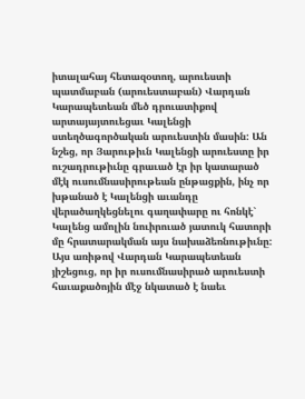իտալահայ հետազօտող, արուեստի պատմաբան (արուեստաբան) Վարդան Կարապետեան մեծ դրուատիքով արտայայտուեցաւ Կալենցի ստեղծագործական արուեստին մասին: Ան նշեց, որ Յարութիւն Կալենցի արուեստը իր ուշադրութիւնը գրաւած էր իր կատարած մէկ ուսումնասիրութեան ընթացքին, ինչ որ խթանած է Կալենցի աւանդը վերածաղկեցնելու գաղափարը ու հոնկէ` Կալենց ամոլին նուիրուած յատուկ հատորի մը հրատարակման այս նախաձեռնութիւնը: Այս առիթով Վարդան Կարապետեան յիշեցուց, որ իր ուսումնասիրած արուեստի հաւաքածոյին մէջ նկատած է նաեւ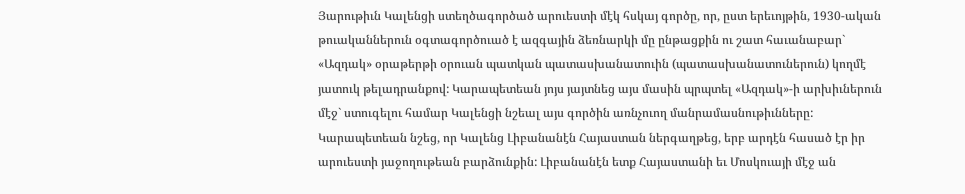Յարութիւն Կալենցի ստեղծագործած արուեստի մէկ հսկայ գործը, որ, ըստ երեւոյթին, 1930-ական թուականներուն օգտագործուած է ազգային ձեռնարկի մը ընթացքին ու շատ հաւանաբար` «Ազդակ» օրաթերթի օրուան պատկան պատասխանատուին (պատասխանատուներուն) կողմէ յատուկ թելադրանքով: Կարապետեան յոյս յայտնեց այս մասին պրպտել «Ազդակ»-ի արխիւներուն մէջ` ստուգելու համար Կալենցի նշեալ այս գործին առնչուող մանրամասնութիւնները:
Կարապետեան նշեց, որ Կալենց Լիբանանէն Հայաստան ներգաղթեց, երբ արդէն հասած էր իր արուեստի յաջողութեան բարձունքին: Լիբանանէն ետք Հայաստանի եւ Մոսկուայի մէջ ան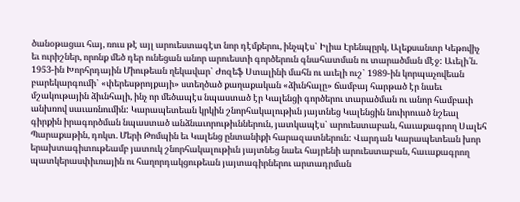ծանօթացաւ հայ, ռուս թէ այլ արուեստագէտ նոր դէմքերու, ինչպէս` Իլիա Էրենպըրկ, Ալեքսանտր Կեթովիչ եւ ուրիշներ, որոնք մեծ դեր ունեցան անոր արուեստի գործերուն գնահատման ու տարածման մէջ: Աւելի՛ն. 1953-ին Խորհրդային Միութեան ղեկավար` Ժոզեֆ Ստալինի մահն ու աւելի ուշ` 1989-ին կորպաչովեան բարեկարգումի` «փերեսթրոյքայի» ստեղծած քաղաքական «ձիւնհալը» ճամբայ հարթած էր նաեւ մշակութային ձիւնհալի, ինչ որ մեծապէս նպաստած էր Կալենցի գործերու տարածման ու անոր համբաւի անխռով սաւառնումին: Կարապետեան կրկին շնորհակալութիւն յայտնեց Կալենցին նուիրուած նշեալ գիրքին իրագործման նպաստած անձնաւորութիւններուն, յատկապէս` արուեստաբան, հաւաքագրող Սալեհ Պարաքաթին, դոկտ. Մերի Թոմպին եւ Կալենց ընտանիքի հարազատներուն: Վարդան Կարապետեան խոր երախտագիտութեամբ յատուկ շնորհակալութիւն յայտնեց նաեւ հայրենի արուեստաբան, հաւաքագրող պատկերասփիւռային ու հաղորդակցութեան յայտագիրներու արտադրման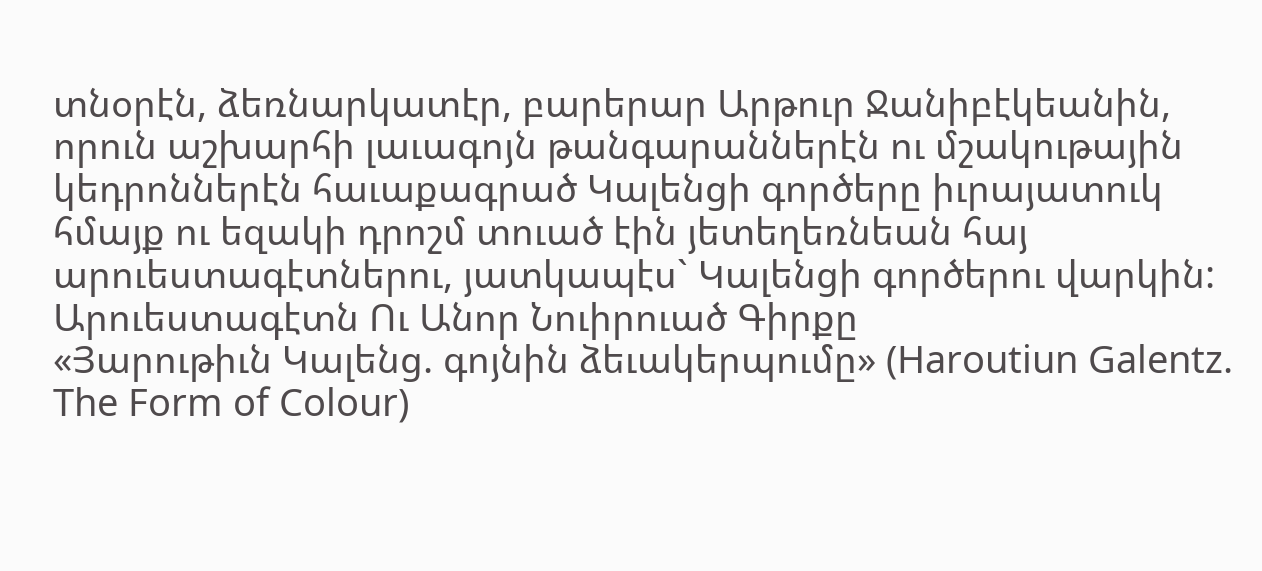տնօրէն, ձեռնարկատէր, բարերար Արթուր Ջանիբէկեանին, որուն աշխարհի լաւագոյն թանգարաններէն ու մշակութային կեդրոններէն հաւաքագրած Կալենցի գործերը իւրայատուկ հմայք ու եզակի դրոշմ տուած էին յետեղեռնեան հայ արուեստագէտներու, յատկապէս` Կալենցի գործերու վարկին:
Արուեստագէտն Ու Անոր Նուիրուած Գիրքը
«Յարութիւն Կալենց. գոյնին ձեւակերպումը» (Haroutiun Galentz. The Form of Colour)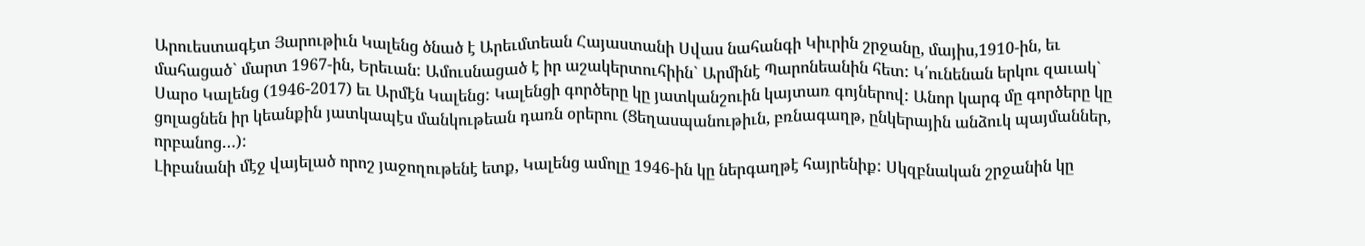Արուեստագէտ Յարութիւն Կալենց ծնած է Արեւմտեան Հայաստանի Սվաս նահանգի Կիւրին շրջանը, մայիս,1910-ին, եւ մահացած` մարտ 1967-ին, Երեւան: Ամուսնացած է իր աշակերտուհիին` Արմինէ Պարոնեանին հետ: Կ՛ունենան երկու զաւակ` Սարօ Կալենց (1946-2017) եւ Արմէն Կալենց: Կալենցի գործերը կը յատկանշուին կայտառ գոյներով: Անոր կարգ մը գործերը կը ցոլացնեն իր կեանքին յատկապէս մանկութեան դառն օրերու (Ցեղասպանութիւն, բռնագաղթ, ընկերային անձուկ պայմաններ, որբանոց…):
Լիբանանի մէջ վայելած որոշ յաջողութենէ ետք, Կալենց ամոլը 1946-ին կը ներգաղթէ հայրենիք: Սկզբնական շրջանին կը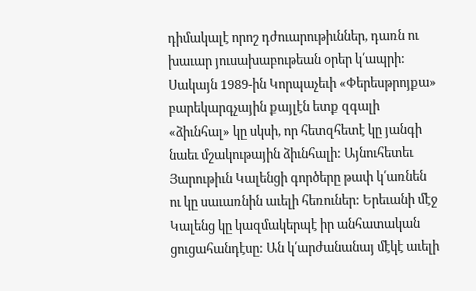դիմակալէ որոշ դժուարութիւններ, դառն ու խաւար յուսախաբութեան օրեր կ՛ապրի: Սակայն 1989-ին Կորպաչեւի «Փերեսթրոյքա» բարեկարգչային քայլէն ետք զգալի «ձիւնհալ» կը սկսի, որ հետզհետէ կը յանգի նաեւ մշակութային ձիւնհալի: Այնուհետեւ Յարութիւն Կալենցի գործերը թափ կ՛առնեն ու կը սաւառնին աւելի հեռուներ: Երեւանի մէջ Կալենց կը կազմակերպէ իր անհատական ցուցահանդէսը: Ան կ՛արժանանայ մէկէ աւելի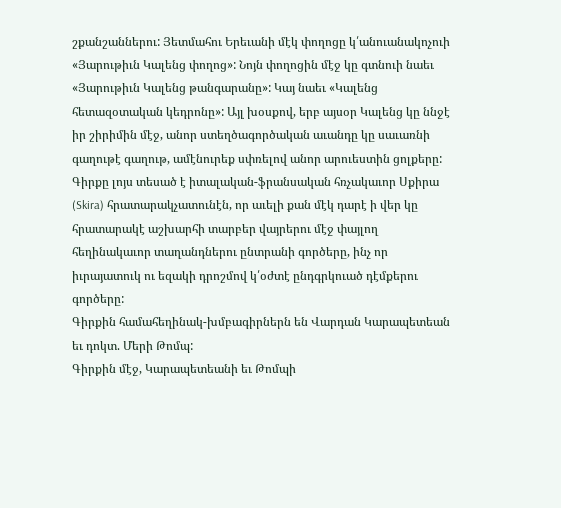շքանշաններու: Յետմահու Երեւանի մէկ փողոցը կ՛անուանակոչուի «Յարութիւն Կալենց փողոց»: Նոյն փողոցին մէջ կը գտնուի նաեւ «Յարութիւն Կալենց թանգարանը»: Կայ նաեւ «Կալենց հետազօտական կեդրոնը»: Այլ խօսքով, երբ այսօր Կալենց կը ննջէ իր շիրիմին մէջ, անոր ստեղծագործական աւանդը կը սաւառնի գաղութէ գաղութ, ամէնուրեք սփռելով անոր արուեստին ցոլքերը:
Գիրքը լոյս տեսած է իտալական-ֆրանսական հռչակաւոր Սքիրա (Skira) հրատարակչատունէն, որ աւելի քան մէկ դարէ ի վեր կը հրատարակէ աշխարհի տարբեր վայրերու մէջ փայլող հեղինակաւոր տաղանդներու ընտրանի գործերը, ինչ որ իւրայատուկ ու եզակի դրոշմով կ՛օժտէ ընդգրկուած դէմքերու գործերը:
Գիրքին համահեղինակ-խմբագիրներն են Վարդան Կարապետեան եւ դոկտ. Մերի Թոմպ:
Գիրքին մէջ, Կարապետեանի եւ Թոմպի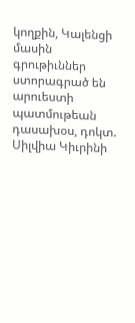կողքին, Կալենցի մասին գրութիւններ ստորագրած են արուեստի պատմութեան դասախօս, դոկտ. Սիլվիա Կիւրինի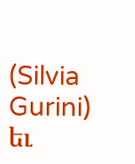(Silvia Gurini) եւ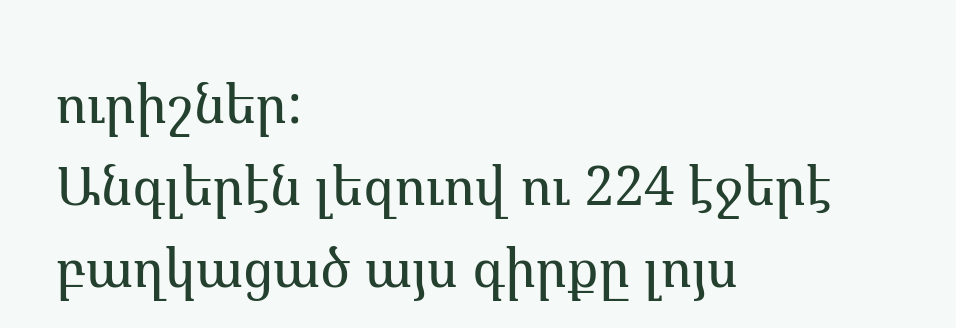ուրիշներ:
Անգլերէն լեզուով ու 224 էջերէ բաղկացած այս գիրքը լոյս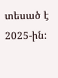տեսած է 2025-ին: